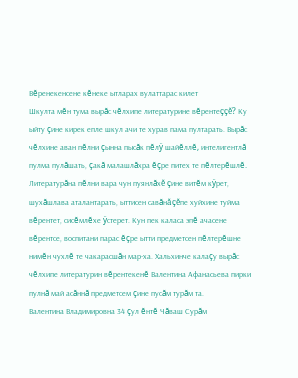Вĕренекенсене кĕнеке ытларах вулаттарас килет
Шкулта мĕн тума вырăс чĕлхипе литературине вĕрентеççĕ? Ку ыйту çине кирек епле шкул ачи те хурав пама пултарать. Вырăс чĕлхине аван пĕлни çынна пысăк пĕлÿ шайĕллĕ, интелигентлă пулма пулăшать, çакă малашлăхра ĕçре питех те пĕлтерĕшлĕ. Литературăна пĕлни вара чун пуянлăхĕ çине витĕм кÿрет, шухăшлава аталантарать, ыттисен савăнăçĕпе хуйхине туйма вĕрентет, сисĕмлĕхе ÿстерет. Кун пек каласа эпĕ ачасене вĕрентсе, воспитани парас ĕçре ытти предметсен пĕлтерĕшне нимĕн чухлĕ те чакарасшăн мар-ха. Хальхинче калаçу вырăс чĕлхипе литературин вĕрентекенĕ Валентина Афанасьева пирки пулнă май асăннă предметсем çине пусăм турăм та.
Валентина Владимировна 34 çул ĕнтĕ Чăваш Сурăм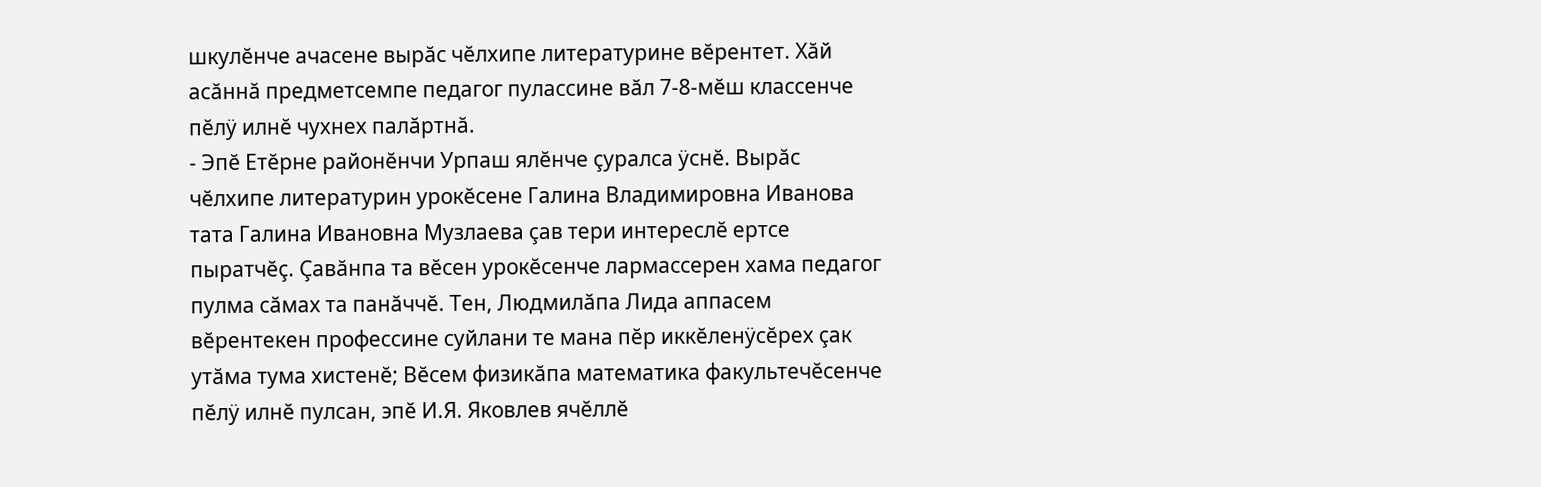шкулĕнче ачасене вырăс чĕлхипе литературине вĕрентет. Хăй асăннă предметсемпе педагог пулассине вăл 7-8-мĕш классенче пĕлÿ илнĕ чухнех палăртнă.
- Эпĕ Етĕрне районĕнчи Урпаш ялĕнче çуралса ÿснĕ. Вырăс чĕлхипе литературин урокĕсене Галина Владимировна Иванова тата Галина Ивановна Музлаева çав тери интереслĕ ертсе пыратчĕç. Çавăнпа та вĕсен урокĕсенче лармассерен хама педагог пулма сăмах та панăччĕ. Тен, Людмилăпа Лида аппасем вĕрентекен профессине суйлани те мана пĕр иккĕленÿсĕрех çак утăма тума хистенĕ; Вĕсем физикăпа математика факультечĕсенче пĕлÿ илнĕ пулсан, эпĕ И.Я. Яковлев ячĕллĕ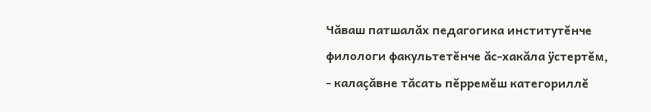Чăваш патшалăх педагогика институтĕнче филологи факультетĕнче ăс-хакăла ÿстертĕм, - калаçăвне тăсать пĕрремĕш категориллĕ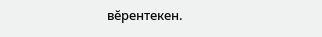вĕрентекен.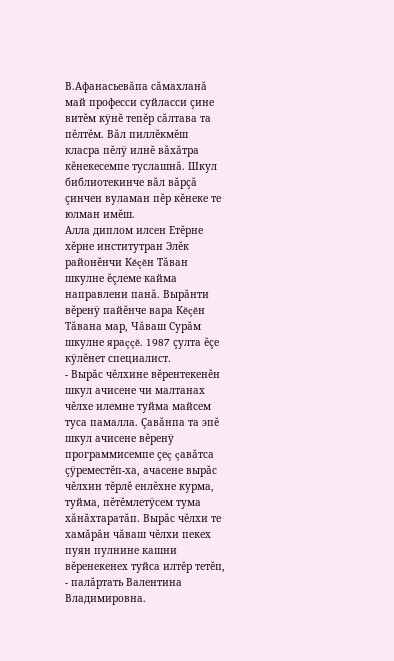В.Афанасьевăпа сăмахланă май професси суйласси çине витĕм кÿнĕ тепĕр сăлтава та пĕлтĕм. Вăл пиллĕкмĕш класра пĕлÿ илнĕ вăхăтра кĕнекесемпе туслашнă. Шкул библиотекинче вăл вăрçă çинчен вуламан пĕр кĕнеке те юлман имĕш.
Алла диплом илсен Етĕрне хĕрне институтран Элĕк районĕнчи Кĕçĕн Тăван шкулне ĕçлеме кайма направлени панă. Вырăнти вĕренÿ пайĕнче вара Кĕçĕн Тăвана мар, Чăваш Сурăм шкулне яраççĕ. 1987 çулта ĕçе кÿлĕнет специалист.
- Вырăс чĕлхине вĕрентекенĕн шкул ачисене чи малтанах чĕлхе илемне туйма майсем туса памалла. Çавăнпа та эпĕ шкул ачисене вĕренÿ программисемпе çеç çавăтса çÿреместĕп-ха, ачасене вырăс чĕлхин тĕрлĕ енлĕхне курма, туйма, пĕтĕмлетÿсем тума хăнăхтаратăп. Вырăс чĕлхи те хамăрăн чăваш чĕлхи пекех пуян пулнине кашни вĕренекенех туйса илтĕр тетĕп, - палăртать Валентина Владимировна.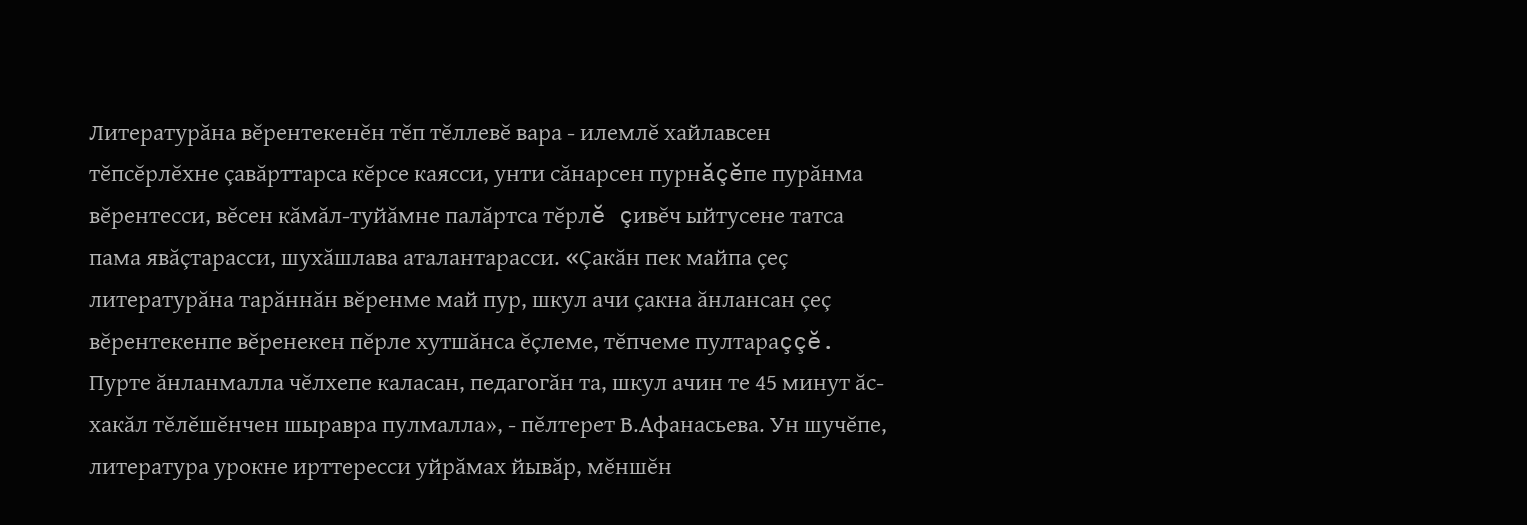Литературăна вĕрентекенĕн тĕп тĕллевĕ вара - илемлĕ хайлавсен тĕпсĕрлĕхне çавăрттарса кĕрсе каясси, унти сăнарсен пурнăçĕпе пурăнма вĕрентесси, вĕсен кăмăл-туйăмне палăртса тĕрлĕ çивĕч ыйтусене татса пама явăçтарасси, шухăшлава аталантарасси. «Çакăн пек майпа çеç литературăна тарăннăн вĕренме май пур, шкул ачи çакна ăнлансан çеç вĕрентекенпе вĕренекен пĕрле хутшăнса ĕçлеме, тĕпчеме пултараççĕ. Пурте ăнланмалла чĕлхепе каласан, педагогăн та, шкул ачин те 45 минут ăс-хакăл тĕлĕшĕнчен шыравра пулмалла», - пĕлтерет В.Афанасьева. Ун шучĕпе, литература урокне ирттересси уйрăмах йывăр, мĕншĕн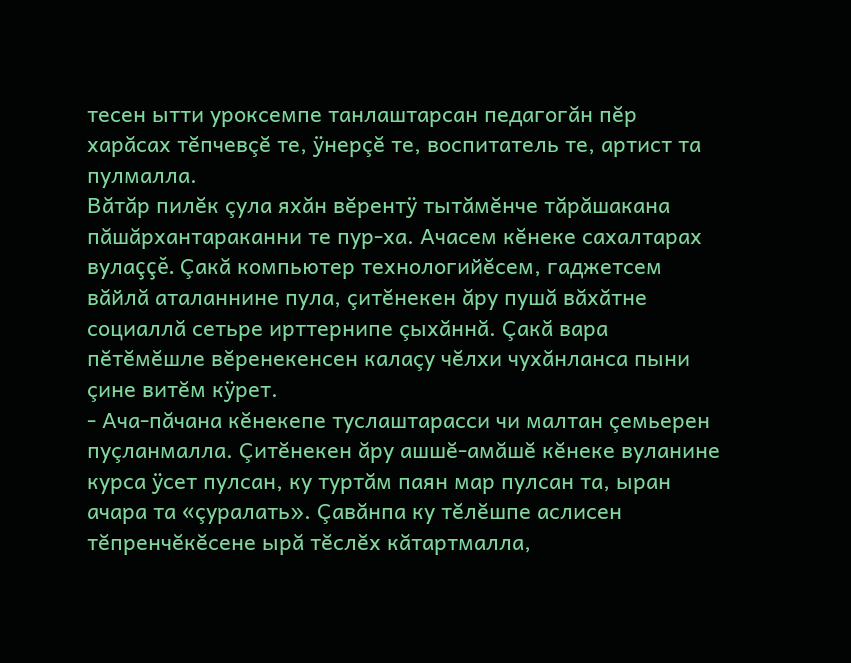тесен ытти уроксемпе танлаштарсан педагогăн пĕр харăсах тĕпчевçĕ те, ÿнерçĕ те, воспитатель те, артист та пулмалла.
Вăтăр пилĕк çула яхăн вĕрентÿ тытăмĕнче тăрăшакана пăшăрхантараканни те пур-ха. Ачасем кĕнеке сахалтарах вулаççĕ. Çакă компьютер технологийĕсем, гаджетсем вăйлă аталаннине пула, çитĕнекен ăру пушă вăхăтне социаллă сетьре ирттернипе çыхăннă. Çакă вара пĕтĕмĕшле вĕренекенсен калаçу чĕлхи чухăнланса пыни çине витĕм кÿрет.
- Ача-пăчана кĕнекепе туслаштарасси чи малтан çемьерен пуçланмалла. Çитĕнекен ăру ашшĕ-амăшĕ кĕнеке вуланине курса ÿсет пулсан, ку туртăм паян мар пулсан та, ыран ачара та «çуралать». Çавăнпа ку тĕлĕшпе аслисен тĕпренчĕкĕсене ырă тĕслĕх кăтартмалла,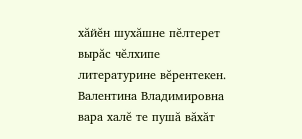хăйĕн шухăшне пĕлтерет вырăс чĕлхипе литературине вĕрентекен.
Валентина Владимировна вара халĕ те пушă вăхăт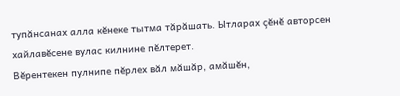тупăнсанах алла кĕнеке тытма тăрăшать. Ытларах çĕнĕ авторсен хайлавĕсене вулас килнине пĕлтерет.
Вĕрентекен пулнипе пĕрлех вăл мăшăр, амăшĕн,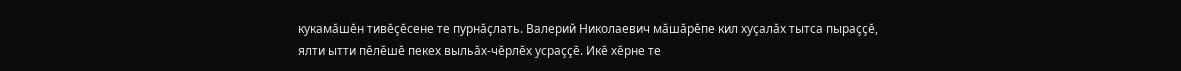кукамăшĕн тивĕçĕсене те пурнăçлать. Валерий Николаевич мăшăрĕпе кил хуçалăх тытса пыраççĕ, ялти ытти пĕлĕшĕ пекех выльăх-чĕрлĕх усраççĕ. Икĕ хĕрне те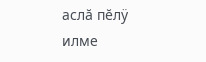аслă пĕлÿ илме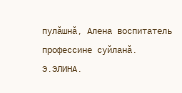пулăшнă, Алена воспитатель профессине суйланă.
Э.ЭЛИНА.